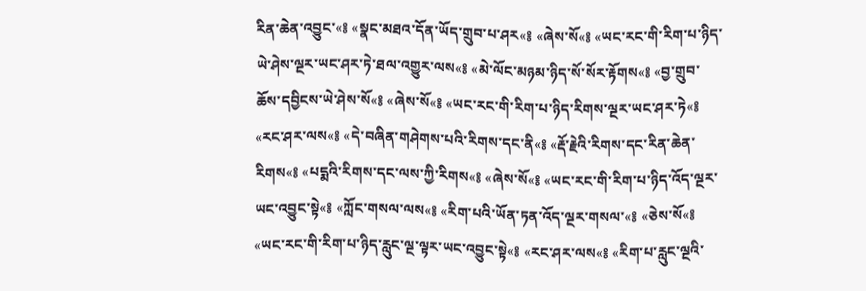རིན་ཆེན་འབྱུང་«༔ «སྣང་མཐའ་དོན་ཡོད་གྲུབ་པ་ཤར«༔ «ཞེས་སོ«༔ «ཡང་རང་གི་རིག་པ་ཉིད་ཡེ་ཤེས་ལྔར་ཡང་ཤར་ཏེ་ཐལ་འགྱུར་ལས«༔ «མེ་ལོང་མཉམ་ཉིད་སོ་སོར་རྟོགས«༔ «བྱ་གྲུབ་ཆོས་དབྱིངས་ཡེ་ཤེས་སོ«༔ «ཞེས་སོ«༔ «ཡང་རང་གི་རིག་པ་ཉིད་རིགས་ལྔར་ཡང་ཤར་ཏེ«༔ «རང་ཤར་ལས«༔ «དེ་བཞིན་གཤེགས་པའི་རིགས་དང་ནི«༔ «རྡོ་རྗེའི་རིགས་དང་རིན་ཆེན་རིགས«༔ «པདྨའི་རིགས་དང་ལས་ཀྱི་རིགས«༔ «ཞེས་སོ«༔ «ཡང་རང་གི་རིག་པ་ཉིད་འོད་ལྔར་ཡང་འབྱུང་སྟེ«༔ «ཀློང་གསལ་ལས«༔ «རིག་པའི་ཡོན་ཏན་འོད་ལྔར་གསལ་«༔ «ཅེས་སོ«༔ «ཡང་རང་གི་རིག་པ་ཉིད་རླུང་ལྔ་ལྟར་ཡང་འབྱུང་སྟེ«༔ «རང་ཤར་ལས«༔ «རིག་པ་རླུང་ལྔའི་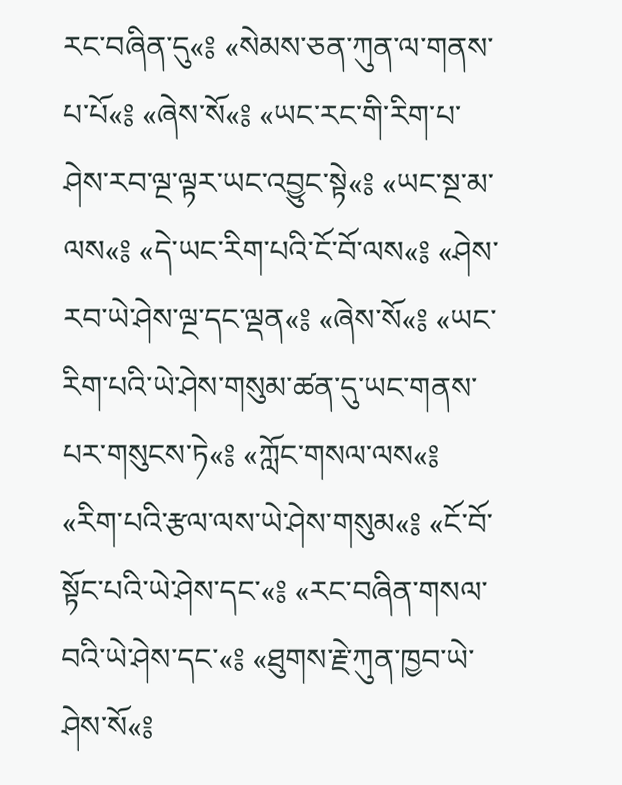རང་བཞིན་དུ«༔ «སེམས་ཅན་ཀུན་ལ་གནས་པ་པོ«༔ «ཞེས་སོ«༔ «ཡང་རང་གི་རིག་པ་ཤེས་རབ་ལྔ་ལྟར་ཡང་འབྱུང་སྟེ«༔ «ཡང་སྔ་མ་ལས«༔ «དེ་ཡང་རིག་པའི་ངོ་བོ་ལས«༔ «ཤེས་རབ་ཡེ་ཤེས་ལྔ་དང་ལྡན«༔ «ཞེས་སོ«༔ «ཡང་རིག་པའི་ཡེ་ཤེས་གསུམ་ཚན་དུ་ཡང་གནས་པར་གསུངས་ཏེ«༔ «ཀློང་གསལ་ལས«༔ «རིག་པའི་རྩལ་ལས་ཡེ་ཤེས་གསུམ«༔ «ངོ་བོ་སྟོང་པའི་ཡེ་ཤེས་དང་«༔ «རང་བཞིན་གསལ་བའི་ཡེ་ཤེས་དང་«༔ «ཐུགས་རྗེ་ཀུན་ཁྱབ་ཡེ་ཤེས་སོ«༔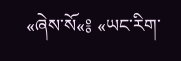«ཞེས་སོ«༔ «ཡང་རིག་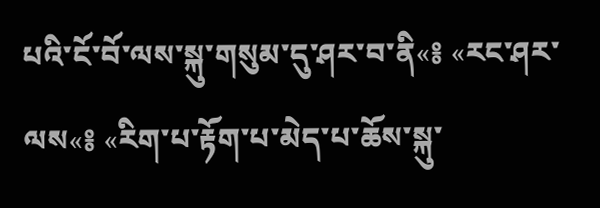པའི་ངོ་བོ་ལས་སྐུ་གསུམ་དུ་ཤར་བ་ནི«༔ «རང་ཤར་ལས«༔ «རིག་པ་རྟོག་པ་མེད་པ་ཆོས་སྐུ་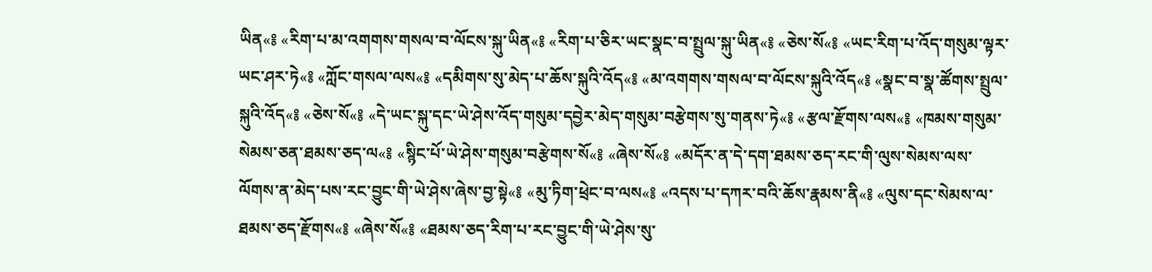ཡིན«༔ «རིག་པ་མ་འགགས་གསལ་བ་ལོངས་སྐུ་ཡིན«༔ «རིག་པ་ཅིར་ཡང་སྣང་བ་སྤྲུལ་སྐུ་ཡིན«༔ «ཅེས་སོ«༔ «ཡང་རིག་པ་འོད་གསུམ་ལྟར་ཡང་ཤར་ཏེ«༔ «ཀློང་གསལ་ལས«༔ «དམིགས་སུ་མེད་པ་ཆོས་སྐུའི་འོད«༔ «མ་འགགས་གསལ་བ་ལོངས་སྐུའི་འོད«༔ «སྣང་བ་སྣ་ཚོགས་སྤྲུལ་སྐུའི་འོད«༔ «ཅེས་སོ«༔ «དེ་ཡང་སྐུ་དང་ཡེ་ཤེས་འོད་གསུམ་དབྱེར་མེད་གསུམ་བརྩེགས་སུ་གནས་ཏེ«༔ «རྩལ་རྫོགས་ལས«༔ «ཁམས་གསུམ་སེམས་ཅན་ཐམས་ཅད་ལ«༔ «སྙིང་པོ་ཡེ་ཤེས་གསུམ་བརྩེགས་སོ«༔ «ཞེས་སོ«༔ «མདོར་ན་དེ་དག་ཐམས་ཅད་རང་གི་ལུས་སེམས་ལས་ལོགས་ན་མེད་པས་རང་བྱུང་གི་ཡེ་ཤེས་ཞེས་བྱ་སྟེ«༔ «མུ་ཏིག་ཕྲེང་བ་ལས«༔ «འདས་པ་དཀར་བའི་ཆོས་རྣམས་ནི«༔ «ལུས་དང་སེམས་ལ་ཐམས་ཅད་རྫོགས«༔ «ཞེས་སོ«༔ «ཐམས་ཅད་རིག་པ་རང་བྱུང་གི་ཡེ་ཤེས་སུ་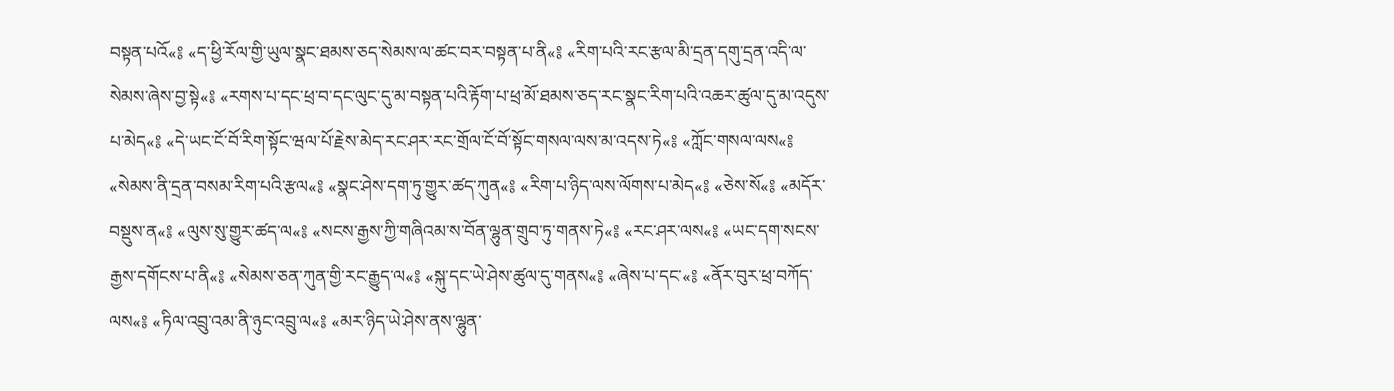བསྟན་པའོ«༔ «ད་ཕྱི་རོལ་གྱི་ཡུལ་སྣང་ཐམས་ཅད་སེམས་ལ་ཚང་བར་བསྟན་པ་ནི«༔ «རིག་པའི་རང་རྩལ་མི་དྲན་དགུ་དྲན་འདི་ལ་སེམས་ཞེས་བྱ་སྟེ«༔ «རགས་པ་དང་ཕྲ་བ་དང་ལུང་དུ་མ་བསྟན་པའི་རྟོག་པ་ཕྲ་མོ་ཐམས་ཅད་རང་སྣང་རིག་པའི་འཆར་ཚུལ་དུ་མ་འདུས་པ་མེད«༔ «དེ་ཡང་ངོ་བོ་རིག་སྟོང་ཝལ་པོ་རྗེས་མེད་རང་ཤར་རང་གྲོལ་ངོ་བོ་སྟོང་གསལ་ལས་མ་འདས་ཏེ«༔ «ཀློང་གསལ་ལས«༔ «སེམས་ནི་དྲན་བསམ་རིག་པའི་རྩལ«༔ «སྣང་ཤེས་དག་ཏུ་གྱུར་ཚད་ཀུན«༔ «རིག་པ་ཉིད་ལས་ལོགས་པ་མེད«༔ «ཅེས་སོ«༔ «མདོར་བསྡུས་ན«༔ «ལུས་སུ་གྱུར་ཚད་ལ«༔ «སངས་རྒྱས་ཀྱི་གཞིའམ་ས་བོན་ལྷུན་གྲུབ་ཏུ་གནས་ཏེ«༔ «རང་ཤར་ལས«༔ «ཡང་དག་སངས་རྒྱས་དགོངས་པ་ནི«༔ «སེམས་ཅན་ཀུན་གྱི་རང་རྒྱུད་ལ«༔ «སྐུ་དང་ཡེ་ཤེས་ཚུལ་དུ་གནས«༔ «ཞེས་པ་དང་«༔ «ནོར་བུར་ཕྲ་བཀོད་ལས«༔ «ཏིལ་འབྲུ་འམ་ནི་ཉུང་འབྲུ་ལ«༔ «མར་ཉིད་ཡེ་ཤེས་ནས་ལྷུན་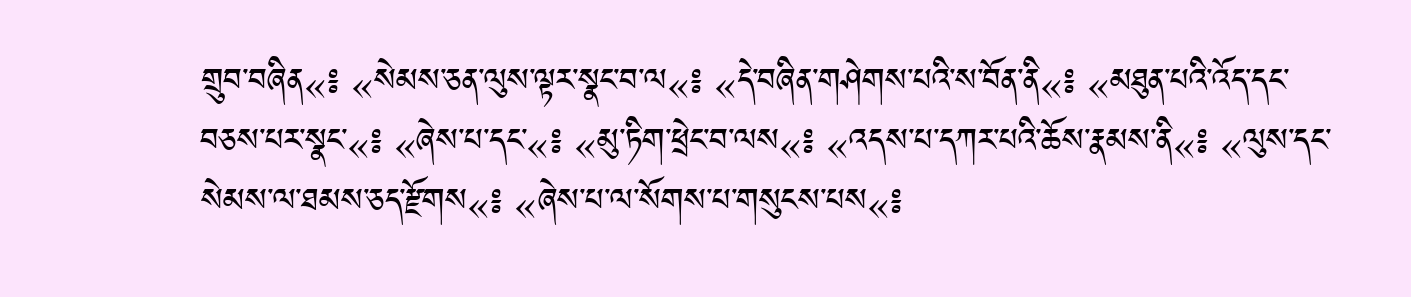གྲུབ་བཞིན«༔ «སེམས་ཅན་ལུས་ལྟར་སྣང་བ་ལ«༔ «དེ་བཞིན་གཤེགས་པའི་ས་བོན་ནི«༔ «མཐུན་པའི་འོད་དང་བཅས་པར་སྣང་«༔ «ཞེས་པ་དང་«༔ «མུ་ཏིག་ཕྲེང་བ་ལས«༔ «འདས་པ་དཀར་པའི་ཆོས་རྣམས་ནི«༔ «ལུས་དང་སེམས་ལ་ཐམས་ཅད་རྫོགས«༔ «ཞེས་པ་ལ་སོགས་པ་གསུངས་པས«༔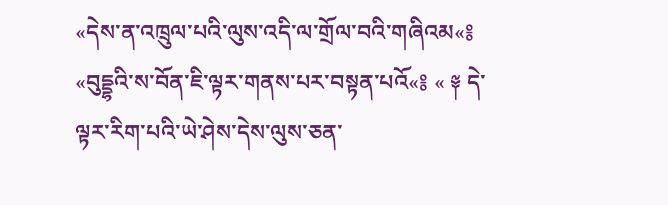«དེས་ན་འཁྲུལ་པའི་ལུས་འདི་ལ་གྲོལ་བའི་གཞིའམ«༔ «བུདྡྷའི་ས་བོན་ཇི་ལྟར་གནས་པར་བསྟན་པའོ«༔ « ༈ དེ་ལྟར་རིག་པའི་ཡེ་ཤེས་དེས་ལུས་ཅན་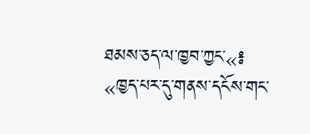ཐམས་ཅད་ལ་ཁྱབ་ཀྱང་«༔ «ཁྱད་པར་དུ་གནས་དངོས་གང་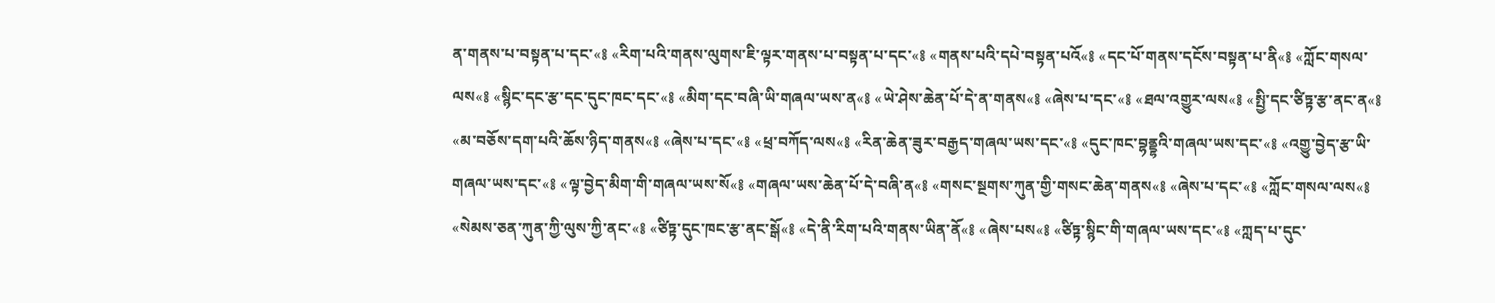ན་གནས་པ་བསྟན་པ་དང་«༔ «རིག་པའི་གནས་ལུགས་ཇི་ལྟར་གནས་པ་བསྟན་པ་དང་«༔ «གནས་པའི་དཔེ་བསྟན་པའོ«༔ «དང་པོ་གནས་དངོས་བསྟན་པ་ནི«༔ «ཀློང་གསལ་ལས«༔ «སྙིང་དང་རྩ་དང་དུང་ཁང་དང་«༔ «མིག་དང་བཞི་ཡི་གཞལ་ཡས་ན«༔ «ཡེ་ཤེས་ཆེན་པོ་དེ་ན་གནས«༔ «ཞེས་པ་དང་«༔ «ཐལ་འགྱུར་ལས«༔ «སྤྱི་དང་ཙིཏྟ་རྩ་ནང་ན«༔ «མ་བཅོས་དག་པའི་ཆོས་ཉིད་གནས«༔ «ཞེས་པ་དང་«༔ «ཕྲ་བཀོད་ལས«༔ «རིན་ཆེན་ཟུར་བརྒྱད་གཞལ་ཡས་དང་«༔ «དུང་ཁང་བྷནྡྷའི་གཞལ་ཡས་དང་«༔ «འགྱུ་བྱེད་རྩ་ཡི་གཞལ་ཡས་དང་«༔ «ལྟ་བྱེད་མིག་གི་གཞལ་ཡས་སོ«༔ «གཞལ་ཡས་ཆེན་པོ་དེ་བཞི་ན«༔ «གསང་སྔགས་ཀུན་གྱི་གསང་ཆེན་གནས«༔ «ཞེས་པ་དང་«༔ «ཀློང་གསལ་ལས«༔ «སེམས་ཅན་ཀུན་ཀྱི་ལུས་ཀྱི་ནང་«༔ «ཙིཏྟ་དུང་ཁང་རྩ་ནང་སྒོ«༔ «དེ་ནི་རིག་པའི་གནས་ཡིན་ནོ«༔ «ཞེས་པས«༔ «ཙིཏྟ་སྙིང་གི་གཞལ་ཡས་དང་«༔ «ཀླད་པ་དུང་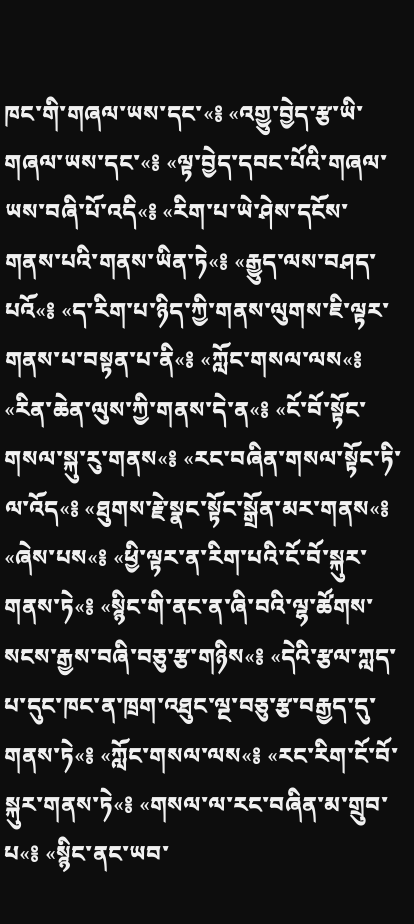ཁང་གི་གཞལ་ཡས་དང་«༔ «འགྱུ་བྱེད་རྩ་ཡི་གཞལ་ཡས་དང་«༔ «ལྟ་བྱེད་དབང་པོའི་གཞལ་ཡས་བཞི་པོ་འདི«༔ «རིག་པ་ཡེ་ཤེས་དངོས་གནས་པའི་གནས་ཡིན་ཏེ«༔ «རྒྱུད་ལས་བཤད་པའོ«༔ «ད་རིག་པ་ཉིད་ཀྱི་གནས་ལུགས་ཇི་ལྟར་གནས་པ་བསྟན་པ་ནི«༔ «ཀློང་གསལ་ལས«༔ «རིན་ཆེན་ལུས་ཀྱི་གནས་དེ་ན«༔ «ངོ་བོ་སྟོང་གསལ་སྐུ་རུ་གནས«༔ «རང་བཞིན་གསལ་སྟོང་ཏི་ལ་འོད«༔ «ཐུགས་རྗེ་སྣང་སྟོང་སྒྲོན་མར་གནས«༔ «ཞེས་པས«༔ «ཕྱི་ལྟར་ན་རིག་པའི་ངོ་བོ་སྐུར་གནས་ཏེ«༔ «སྙིང་གི་ནང་ན་ཞི་བའི་ལྷ་ཚོགས་སངས་རྒྱས་བཞི་བཅུ་རྩ་གཉིས«༔ «དེའི་རྩལ་ཀླད་པ་དུང་ཁང་ན་ཁྲག་འཐུང་ལྔ་བཅུ་རྩ་བརྒྱད་དུ་གནས་ཏེ«༔ «ཀློང་གསལ་ལས«༔ «རང་རིག་ངོ་བོ་སྐུར་གནས་ཏེ«༔ «གསལ་ལ་རང་བཞིན་མ་གྲུབ་པ«༔ «སྙིང་ནང་ཡབ་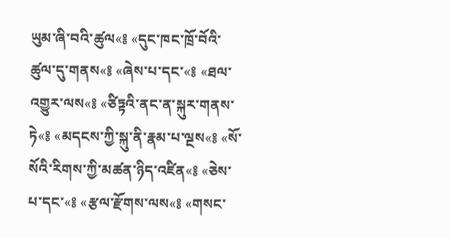ཡུམ་ཞི་བའི་ཚུལ«༔ «དུང་ཁང་ཁྲོ་བོའི་ཚུལ་དུ་གནས«༔ «ཞེས་པ་དང་«༔ «ཐལ་འགྱུར་ལས«༔ «ཙིཏྟའི་ནང་ན་སྐུར་གནས་ཏེ«༔ «མདངས་ཀྱི་སྐུ་ནི་རྣམ་པ་ལྔས«༔ «སོ་སོའི་རིགས་ཀྱི་མཚན་ཉིད་འཛིན«༔ «ཅེས་པ་དང་«༔ «རྩལ་རྫོགས་ལས«༔ «གསང་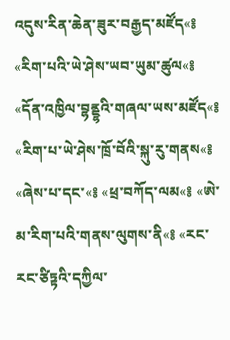འདུས་རིན་ཆེན་ཟུར་བརྒྱད་མཛོད«༔ «རིག་པའི་ཡེ་ཤེས་ཡབ་ཡུམ་ཚུལ«༔ «དོན་འཁྱིལ་བྷནྡྷའི་གཞལ་ཡས་མཛོད«༔ «རིག་པ་ཡེ་ཤེས་ཁྲོ་བོའི་སྐུ་རུ་གནས«༔ «ཞེས་པ་དང་«༔ «ཕྲ་བཀོད་ལམ«༔ «ཨེ་མ་རིག་པའི་གནས་ལུགས་ནི«༔ «རང་རང་ཙིཏྟའི་དཀྱིལ་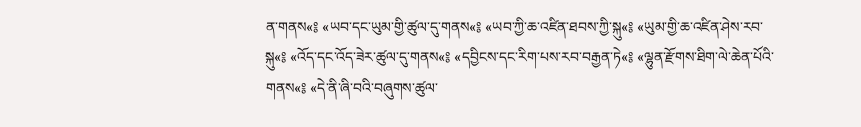ན་གནས«༔ «ཡབ་དང་ཡུམ་གྱི་ཚུལ་དུ་གནས«༔ «ཡབ་ཀྱི་ཆ་འཛིན་ཐབས་ཀྱི་སྐུ«༔ «ཡུམ་གྱི་ཆ་འཛིན་ཤེས་རབ་སྐུ«༔ «འོད་དང་འོད་ཟེར་ཚུལ་དུ་གནས«༔ «དབྱིངས་དང་རིག་པས་རབ་བརྒྱན་ཏེ«༔ «ལྷུན་རྫོགས་ཐིག་ལེ་ཆེན་པོའི་གནས«༔ «དེ་ནི་ཞི་བའི་བཞུགས་ཚུལ་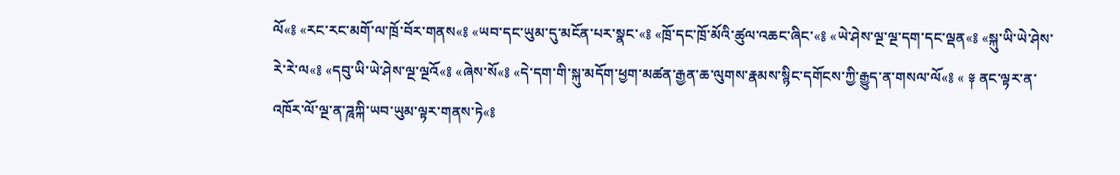ལོ«༔ «རང་རང་མགོ་ལ་ཁྲོ་བོར་གནས«༔ «ཡབ་དང་ཡུམ་དུ་མངོན་པར་སྣང་«༔ «ཁྲོ་དང་ཁྲོ་མོའི་ཚུལ་འཆང་ཞིང་«༔ «ཡེ་ཤེས་ལྔ་ལྔ་དག་དང་ལྡན«༔ «སྐུ་ཡི་ཡེ་ཤེས་རེ་རེ་ལ«༔ «དབུ་ཡི་ཡེ་ཤེས་ལྔ་ལྔའོ«༔ «ཞེས་སོ«༔ «དེ་དག་གི་སྐུ་མདོག་ཕྱག་མཚན་རྒྱན་ཆ་ལུགས་རྣམས་སྙིང་དགོངས་ཀྱི་རྒྱུད་ན་གསལ་ལོ«༔ « ༈ ནང་ལྟར་ན་འཁོར་ལོ་ལྔ་ན་ཌཱཀྐི་ཡབ་ཡུམ་ལྟར་གནས་ཏེ«༔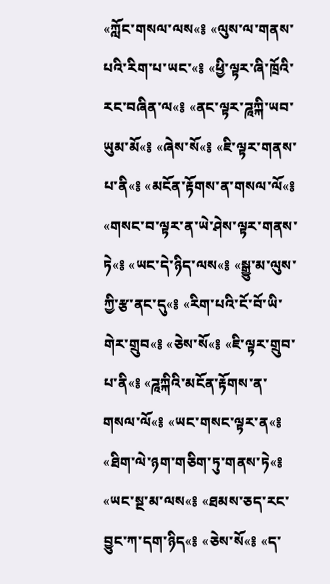«ཀློང་གསལ་ལས«༔ «ལུས་ལ་གནས་པའི་རིག་པ་ཡང་«༔ «ཕྱི་ལྟར་ཞི་ཁྲོའི་རང་བཞིན་ལ«༔ «ནང་ལྟར་ཌཱཀྐི་ཡབ་ཡུམ་མོ«༔ «ཞེས་སོ«༔ «ཇི་ལྟར་གནས་པ་ནི«༔ «མངོན་རྟོགས་ན་གསལ་ལོ«༔ «གསང་བ་ལྟར་ན་ཡེ་ཤེས་ལྟར་གནས་ཏེ«༔ «ཡང་དེ་ཉིད་ལས«༔ «སྒྱུ་མ་ལུས་ཀྱི་རྩ་ནང་དུ«༔ «རིག་པའི་ངོ་བོ་ཡི་གེར་གྲུབ«༔ «ཅེས་སོ«༔ «ཇི་ལྟར་གྲུབ་པ་ནི«༔ «ཌཱཀྐིའི་མངོན་རྟོགས་ན་གསལ་ལོ«༔ «ཡང་གསང་ལྟར་ན«༔ «ཐིག་ལེ་ཉག་གཅིག་ཏུ་གནས་ཏེ«༔ «ཡང་སྔ་མ་ལས«༔ «ཐམས་ཅད་རང་བྱུང་ཀ་དག་ཉིད«༔ «ཅེས་སོ«༔ «ད་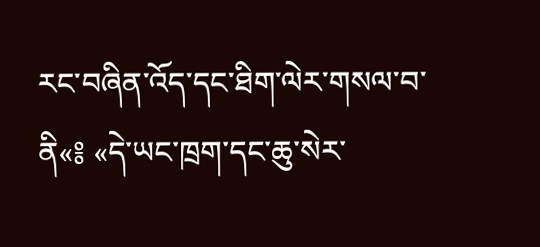རང་བཞིན་འོད་དང་ཐིག་ལེར་གསལ་བ་ནི«༔ «དེ་ཡང་ཁྲག་དང་ཆུ་སེར་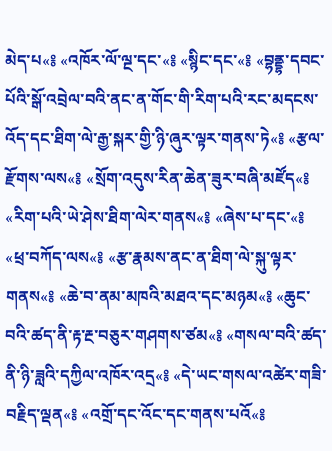མེད་པ«༔ «འཁོར་ལོ་ལྔ་དང་«༔ «སྙིང་དང་«༔ «བྷནྡྷ་དབང་པོའི་སྒོ་འབྲེལ་བའི་ནང་ན་གོང་གི་རིག་པའི་རང་མདངས་འོད་དང་ཐིག་ལེ་རྒྱ་སྐར་གྱི་ཉི་ཞུར་ལྟར་གནས་ཏེ«༔ «རྩལ་རྫོགས་ལས«༔ «སྲོག་འདུས་རིན་ཆེན་ཟུར་བཞི་མཛོད«༔ «རིག་པའི་ཡེ་ཤེས་ཐིག་ལེར་གནས«༔ «ཞེས་པ་དང་«༔ «ཕྲ་བཀོད་ལས«༔ «རྩ་རྣམས་ནང་ན་ཐིག་ལེ་སྐུ་ལྟར་གནས«༔ «ཆེ་བ་ནམ་མཁའི་མཐའ་དང་མཉམ«༔ «ཆུང་བའི་ཚད་ནི་རྟ་རྔ་བཅུར་གཤགས་ཙམ«༔ «གསལ་བའི་ཚད་ནི་ཉི་ཟླའི་དཀྱིལ་འཁོར་འདྲ«༔ «དེ་ཡང་གསལ་འཚེར་གཟི་བརྗིད་ལྡན«༔ «འགྲོ་དང་འོང་དང་གནས་པའོ«༔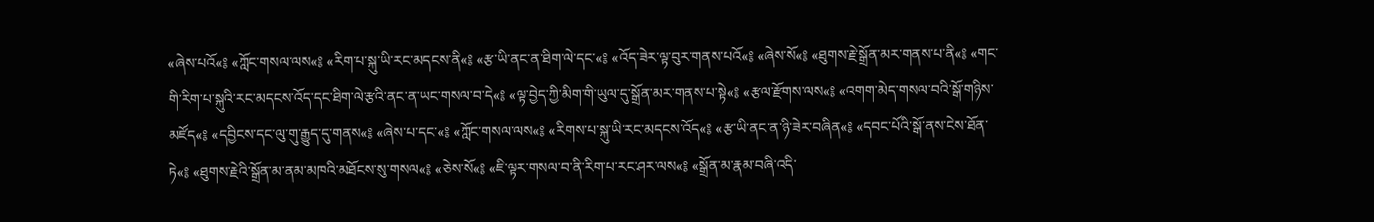«ཞེས་པའོ«༔ «ཀློང་གསལ་ལས«༔ «རིག་པ་སྐུ་ཡི་རང་མདངས་ནི«༔ «རྩ་ཡི་ནང་ན་ཐིག་ལེ་དང་«༔ «འོད་ཟེར་ལྟ་བུར་གནས་པའོ«༔ «ཞེས་སོ«༔ «ཐུགས་རྗེ་སྒྲོན་མར་གནས་པ་ནི«༔ «གང་གི་རིག་པ་སྐུའི་རང་མདངས་འོད་དང་ཐིག་ལེ་རྩའི་ནང་ན་ཡང་གསལ་བ་དེ«༔ «ལྟ་བྱེད་ཀྱི་མིག་གི་ཡུལ་དུ་སྒྲོན་མར་གནས་པ་སྟེ«༔ «རྩལ་རྫོགས་ལས«༔ «འགག་མེད་གསལ་བའི་སྒོ་གཉིས་མཛོད«༔ «དབྱིངས་དང་ལུ་གུ་རྒྱུད་དུ་གནས«༔ «ཞེས་པ་དང་«༔ «ཀློང་གསལ་ལས«༔ «རིགས་པ་སྐུ་ཡི་རང་མདངས་འོད«༔ «རྩ་ཡི་ནང་ན་ཉི་ཟེར་བཞིན«༔ «དབང་པོའི་སྒོ་ནས་ངེས་ཐོན་ཏེ«༔ «ཐུགས་རྗེའི་སྒྲོན་མ་ནམ་མཁའི་མཐོངས་སུ་གསལ«༔ «ཅེས་སོ«༔ «ཇི་ལྟར་གསལ་བ་ནི་རིག་པ་རང་ཤར་ལས«༔ «སྒྲོན་མ་རྣམ་བཞི་འདི་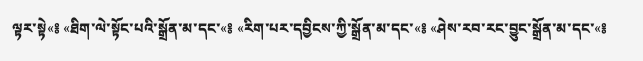ལྟར་སྟེ«༔ «ཐིག་ལེ་སྟོང་པའི་སྒྲོན་མ་དང་«༔ «རིག་པར་དབྱིངས་ཀྱི་སྒྲོན་མ་དང་«༔ «ཤེས་རབ་རང་བྱུང་སྒྲོན་མ་དང་«༔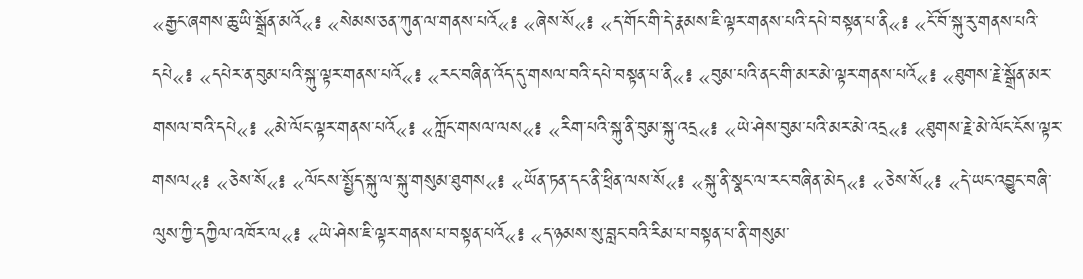«རྒྱང་ཞགས་ཆུ་ཡི་སྒྲོན་མའོ«༔ «སེམས་ཅན་ཀུན་ལ་གནས་པའོ«༔ «ཞེས་སོ«༔ «ད་གོང་གི་དེ་རྣམས་ཇི་ལྟར་གནས་པའི་དཔེ་བསྟན་པ་ནི«༔ «ངོ་བོ་སྐུ་རུ་གནས་པའི་དཔེ«༔ «དཔེར་ན་བུམ་པའི་སྐུ་ལྟར་གནས་པའོ«༔ «རང་བཞིན་འོད་དུ་གསལ་བའི་དཔེ་བསྟན་པ་ནི«༔ «བུམ་པའི་ནང་གི་མར་མེ་ལྟར་གནས་པའོ«༔ «ཐུགས་རྗེ་སྒྲོན་མར་གསལ་བའི་དཔེ«༔ «མེ་ལོང་ལྟར་གནས་པའོ«༔ «ཀློང་གསལ་ལས«༔ «རིག་པའི་སྐུ་ནི་བུམ་སྐུ་འདྲ«༔ «ཡེ་ཤེས་བུམ་པའི་མར་མེ་འདྲ«༔ «ཐུགས་རྗེ་མེ་ལོང་ངོས་ལྟར་གསལ«༔ «ཅེས་སོ«༔ «ལོངས་སྤྱོད་སྐུ་ལ་སྐུ་གསུམ་ཐུགས«༔ «ཡོན་ཏན་དང་ནི་ཕྲིན་ལས་སོ«༔ «སྐུ་ནི་སྣང་ལ་རང་བཞིན་མེད«༔ «ཅེས་སོ«༔ «དེ་ཡང་འབྱུང་བཞི་ལུས་ཀྱི་དཀྱིལ་འཁོར་ལ«༔ «ཡེ་ཤེས་ཇི་ལྟར་གནས་པ་བསྟན་པའོ«༔ «ད་ཉམས་སུ་བླང་བའི་རིམ་པ་བསྟན་པ་ནི་གསུམ་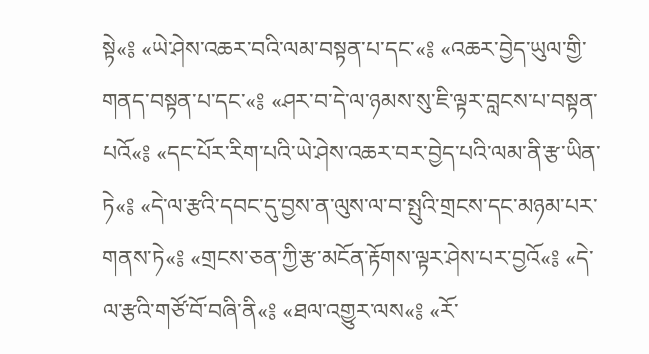སྟེ«༔ «ཡེ་ཤེས་འཆར་བའི་ལམ་བསྟན་པ་དང་«༔ «འཆར་བྱེད་ཡུལ་གྱི་གནད་བསྟན་པ་དང་«༔ «ཤར་བ་དེ་ལ་ཉམས་སུ་ཇི་ལྟར་བླངས་པ་བསྟན་པའོ«༔ «དང་པོར་རིག་པའི་ཡེ་ཤེས་འཆར་བར་བྱེད་པའི་ལམ་ནི་རྩ་ཡིན་ཏེ«༔ «དེ་ལ་རྩའི་དབང་དུ་བྱས་ན་ལུས་ལ་བ་སྤུའི་གྲངས་དང་མཉམ་པར་གནས་ཏེ«༔ «གྲངས་ཅན་ཀྱི་རྩ་མངོན་རྟོགས་ལྟར་ཤེས་པར་བྱའོ«༔ «དེ་ལ་རྩའི་གཙོ་བོ་བཞི་ནི«༔ «ཐལ་འགྱུར་ལས«༔ «རོ་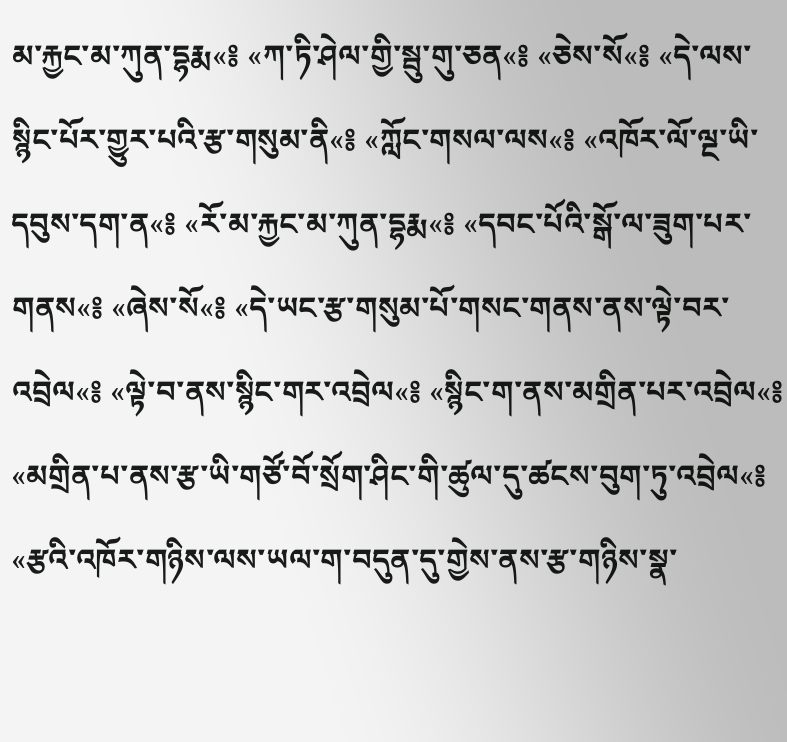མ་རྐྱང་མ་ཀུན་དྷརྨ«༔ «ཀ་ཏི་ཤེལ་གྱི་སྦུ་གུ་ཅན«༔ «ཅེས་སོ«༔ «དེ་ལས་སྙིང་པོར་གྱུར་པའི་རྩ་གསུམ་ནི«༔ «ཀློང་གསལ་ལས«༔ «འཁོར་ལོ་ལྔ་ཡི་དབུས་དག་ན«༔ «རོ་མ་རྐྱང་མ་ཀུན་དྷརྨ«༔ «དབང་པོའི་སྒོ་ལ་ཟུག་པར་གནས«༔ «ཞེས་སོ«༔ «དེ་ཡང་རྩ་གསུམ་པོ་གསང་གནས་ནས་ལྟེ་བར་འབྲེལ«༔ «ལྟེ་བ་ནས་སྙིང་གར་འབྲེལ«༔ «སྙིང་ག་ནས་མགྲིན་པར་འབྲེལ«༔ «མགྲིན་པ་ནས་རྩ་ཡི་གཙོ་བོ་སྲོག་ཤིང་གི་ཚུལ་དུ་ཚངས་བུག་ཏུ་འབྲེལ«༔ «རྩའི་འཁོར་གཉིས་ལས་ཡལ་ག་བདུན་དུ་གྱེས་ནས་རྩ་གཉིས་སྣ་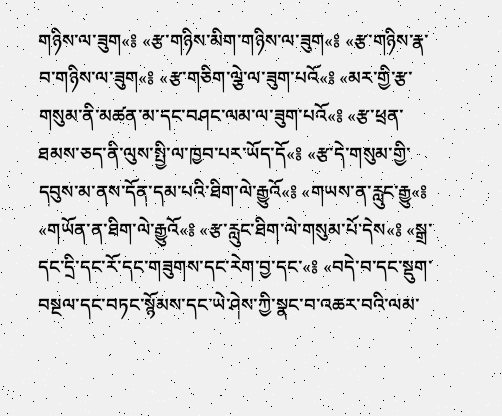གཉིས་ལ་ཟུག«༔ «རྩ་གཉིས་མིག་གཉིས་ལ་ཟུག«༔ «རྩ་གཉིས་རྣ་བ་གཉིས་ལ་ཟུག«༔ «རྩ་གཅིག་ལྕེ་ལ་ཟུག་པའོ«༔ «མར་གྱི་རྩ་གསུམ་ནི་མཚན་མ་དང་བཤང་ལམ་ལ་ཟུག་པའོ«༔ «རྩ་ཕྲན་ཐམས་ཅད་ནི་ལུས་སྤྱི་ལ་ཁྱབ་པར་ཡོད་དོ«༔ «རྩ་དེ་གསུམ་གྱི་དབུས་མ་ནས་དོན་དམ་པའི་ཐིག་ལེ་རྒྱུའོ«༔ «གཡས་ན་རླུང་རྒྱུ«༔ «གཡོན་ན་ཐིག་ལེ་རྒྱུའོ«༔ «རྩ་རླུང་ཐིག་ལེ་གསུམ་པོ་དེས«༔ «སྒྲ་དང་དྲི་དང་རོ་དང་གཟུགས་དང་རེག་བྱ་དང་«༔ «བདེ་བ་དང་སྡུག་བསྔལ་དང་བཏང་སྙོམས་དང་ཡེ་ཤེས་ཀྱི་སྣང་བ་འཆར་བའི་ལམ་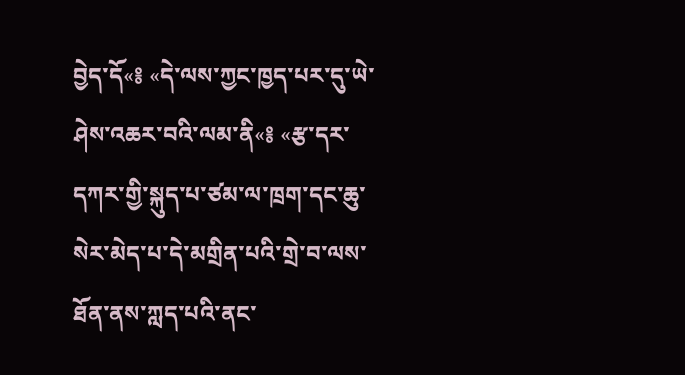བྱེད་དོ«༔ «དེ་ལས་ཀྱང་ཁྱད་པར་དུ་ཡེ་ཤེས་འཆར་བའི་ལམ་ནི«༔ «རྩ་དར་དཀར་གྱི་སྐུད་པ་ཙམ་ལ་ཁྲག་དང་ཆུ་སེར་མེད་པ་དེ་མགྲིན་པའི་གྲེ་བ་ལས་ཐོན་ནས་ཀླད་པའི་ནང་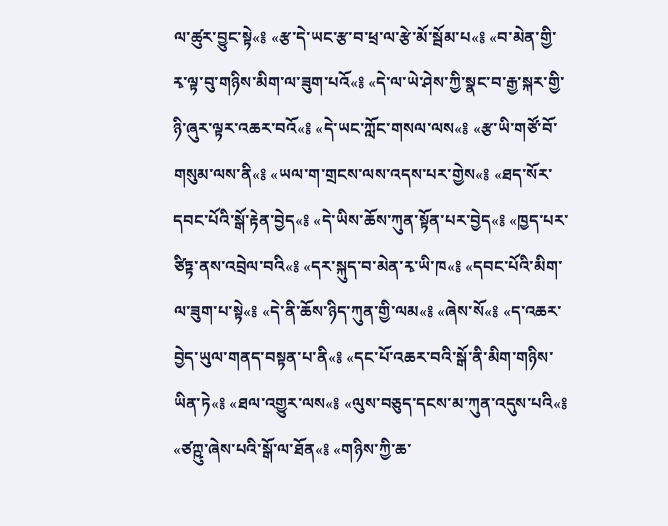ལ་ཚུར་བྱུང་སྟེ«༔ «རྩ་དེ་ཡང་རྩ་བ་ཕྲ་ལ་རྩེ་མོ་སྦོམ་པ«༔ «བ་མེན་གྱི་རྭ་ལྟ་བུ་གཉིས་མིག་ལ་ཟུག་པའོ«༔ «དེ་ལ་ཡེ་ཤེས་ཀྱི་སྣང་བ་རྒྱ་སྐར་གྱི་ཉི་ཞུར་ལྟར་འཆར་བའོ«༔ «དེ་ཡང་ཀློང་གསལ་ལས«༔ «རྩ་ཡི་གཙོ་བོ་གསུམ་ལས་ནི«༔ «ཡལ་ག་གྲངས་ལས་འདས་པར་གྱེས«༔ «ཐད་སོར་དབང་པོའི་སྒོ་རྟེན་བྱེད«༔ «དེ་ཡིས་ཆོས་ཀུན་སྟོན་པར་བྱེད«༔ «ཁྱད་པར་ཙིཏྟ་ནས་འབྲེལ་བའི«༔ «དར་སྐུད་བ་མེན་རྭ་ཡི་ཁ«༔ «དབང་པོའི་མིག་ལ་ཟུག་པ་སྟེ«༔ «དེ་ནི་ཆོས་ཉིད་ཀུན་གྱི་ལམ«༔ «ཞེས་སོ«༔ «ད་འཆར་བྱེད་ཡུལ་གནད་བསྟན་པ་ནི«༔ «དང་པོ་འཆར་བའི་སྒོ་ནི་མིག་གཉིས་ཡིན་ཏེ«༔ «ཐལ་འགྱུར་ལས«༔ «ལུས་བཅུད་དངས་མ་ཀུན་འདུས་པའི«༔ «ཙཀྵུ་ཞེས་པའི་སྒོ་ལ་ཐོན«༔ «གཉིས་ཀྱི་ཆ་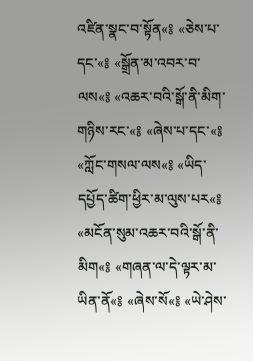འཛིན་སྣང་བ་སྟོན«༔ «ཅེས་པ་དང་«༔ «སྒྲོན་མ་འབར་བ་ལས«༔ «འཆར་བའི་སྒོ་ནི་མིག་གཉིས་རང་«༔ «ཞེས་པ་དང་«༔ «ཀློང་གསལ་ལས«༔ «ཡིད་དཔྱོད་ཚིག་ཕྱིར་མ་ལུས་པར«༔ «མངོན་སུམ་འཆར་བའི་སྒོ་ནི་མིག«༔ «གཞན་ལ་དེ་ལྟར་མ་ཡིན་ནོ«༔ «ཞེས་སོ«༔ «ཡེ་ཤེས་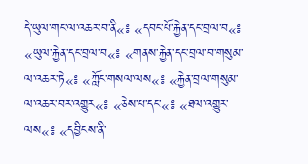དེ་ཡུལ་གང་ལ་འཆར་བ་ནི«༔ «དབང་པོ་རྐྱེན་དང་བྲལ་བ«༔ «ཡུལ་རྐྱེན་དང་བྲལ་བ«༔ «གནས་རྐྱེན་དང་བྲལ་བ་གསུམ་ལ་འཆར་ཏེ«༔ «ཀློང་གསལ་ལས«༔ «རྐྱེན་བྲལ་གསུམ་ལ་འཆར་བར་འགྱུར«༔ «ཅེས་པ་དང་«༔ «ཐལ་འགྱུར་ལས«༔ «དབྱིངས་ནི་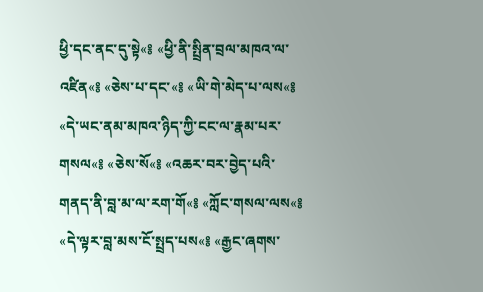ཕྱི་དང་ནང་དུ་སྟེ«༔ «ཕྱི་ནི་སྤྲིན་བྲལ་མཁའ་ལ་འཛིན«༔ «ཅེས་པ་དང་«༔ «ཡི་གེ་མེད་པ་ལས«༔ «དེ་ཡང་ནམ་མཁའ་ཉིད་ཀྱི་ངང་ལ་རྣམ་པར་གསལ«༔ «ཅེས་སོ«༔ «འཆར་བར་བྱེད་པའི་གནད་ནི་བླ་མ་ལ་རག་གོ«༔ «ཀློང་གསལ་ལས«༔ «དེ་ལྟར་བླ་མས་ངོ་སྤྲད་པས«༔ «རྒྱང་ཞགས་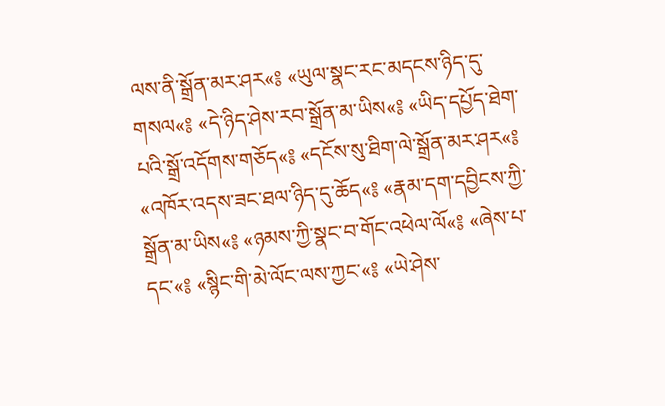ལས་ནི་སྒྲོན་མར་ཤར«༔ «ཡུལ་སྣང་རང་མདངས་ཉིད་དུ་གསལ«༔ «དེ་ཉིད་ཤེས་རབ་སྒྲོན་མ་ཡིས«༔ «ཡིད་དཔྱོད་ཐེག་པའི་སྒྲོ་འདོགས་གཅོད«༔ «དངོས་སུ་ཐིག་ལེ་སྒྲོན་མར་ཤར«༔ «འཁོར་འདས་ཟང་ཐལ་ཉིད་དུ་ཆོད«༔ «རྣམ་དག་དབྱིངས་ཀྱི་སྒྲོན་མ་ཡིས«༔ «ཉམས་ཀྱི་སྣང་བ་གོང་འཕེལ་ལོ«༔ «ཞེས་པ་དང་«༔ «སྙིང་གི་མེ་ལོང་ལས་ཀྱང་«༔ «ཡེ་ཤེས་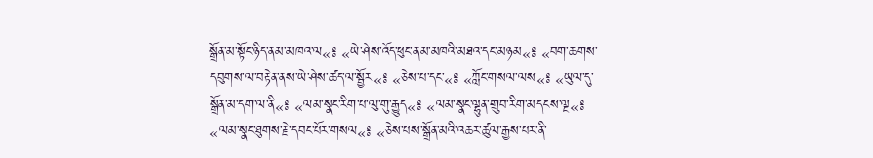སྒྲོན་མ་སྟོང་ཉིད་ནམ་མཁའ་ལ«༔ «ཡེ་ཤེས་འོད་ཕུང་ནམ་མཁའི་མཐའ་དང་མཉམ«༔ «བག་ཆགས་དབུགས་ལ་བརྟེན་ནས་ཡེ་ཤེས་ཚད་ལ་སྦྱོར«༔ «ཅེས་པ་དང་«༔ «ཀློང་གསལ་ལས«༔ «ཡུལ་དུ་སྒྲོན་མ་དག་ལ་ནི«༔ «ལམ་སྣང་རིག་པ་ལུ་གུ་རྒྱུད«༔ «ལམ་སྣང་ལྷུན་གྲུབ་རིག་མདངས་ལྔ«༔ «ལམ་སྣང་ཐུགས་རྗེ་དབང་པོར་གསལ«༔ «ཅེས་པས་སྒྲོན་མའི་འཆར་ཚུལ་རྒྱས་པར་ནི་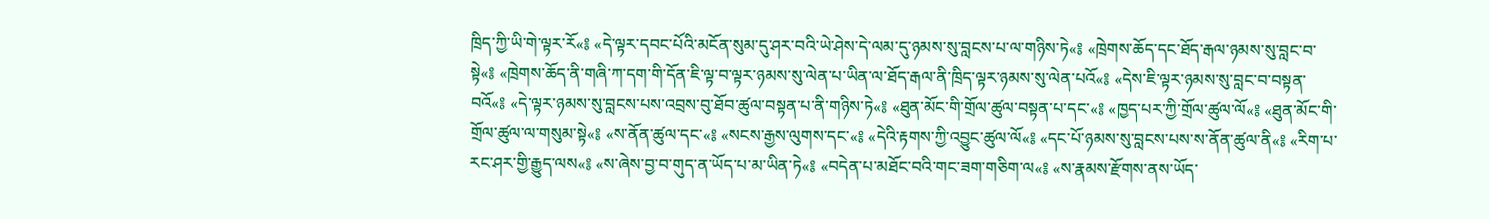ཁྲིད་ཀྱི་ཡི་གེ་ལྟར་རོ«༔ «དེ་ལྟར་དབང་པོའི་མངོན་སུམ་དུ་ཤར་བའི་ཡེ་ཤེས་དེ་ལམ་དུ་ཉམས་སུ་བླངས་པ་ལ་གཉིས་ཏེ«༔ «ཁྲེགས་ཆོད་དང་ཐོད་རྒལ་ཉམས་སུ་བླང་བ་སྟེ«༔ «ཁྲེགས་ཆོད་ནི་གཞི་ཀ་དག་གི་དོན་ཇི་ལྟ་བ་ལྟར་ཉམས་སུ་ལེན་པ་ཡིན་ལ་ཐོད་རྒལ་ནི་ཁྲིད་ལྟར་ཉམས་སུ་ལེན་པའོ«༔ «དེས་ཇི་ལྟར་ཉམས་སུ་བླང་བ་བསྟན་བའོ«༔ «དེ་ལྟར་ཉམས་སུ་བླངས་པས་འབྲས་བུ་ཐོབ་ཚུལ་བསྟན་པ་ནི་གཉིས་ཏེ«༔ «ཐུན་མོང་གི་གྲོལ་ཚུལ་བསྟན་པ་དང་«༔ «ཁྱད་པར་ཀྱི་གྲོལ་ཚུལ་ལོ«༔ «ཐུན་མོང་གི་གྲོལ་ཚུལ་ལ་གསུམ་སྟེ«༔ «ས་ནོན་ཚུལ་དང་«༔ «སངས་རྒྱས་ལུགས་དང་«༔ «དེའི་རྟགས་ཀྱི་འབྱུང་ཚུལ་ལོ«༔ «དང་པོ་ཉམས་སུ་བླངས་པས་ས་ནོན་ཚུལ་ནི«༔ «རིག་པ་རང་ཤར་གྱི་རྒྱུད་ལས«༔ «ས་ཞེས་བྱ་བ་གུད་ན་ཡོད་པ་མ་ཡིན་ཏེ«༔ «བདེན་པ་མཐོང་བའི་གང་ཟག་གཅིག་ལ«༔ «ས་རྣམས་རྫོགས་ནས་ཡོད་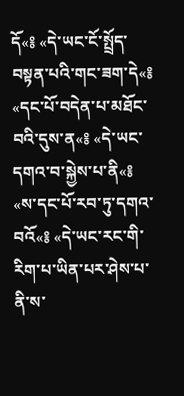དོ«༔ «དེ་ཡང་ངོ་སྤྲོད་བསྟན་པའི་གང་ཟག་དེ«༔ «དང་པོ་བདེན་པ་མཐོང་བའི་དུས་ན«༔ «དེ་ཡང་དགའ་བ་སྐྱེས་པ་ནི«༔ «ས་དང་པོ་རབ་ཏུ་དགའ་བའོ«༔ «དེ་ཡང་རང་གི་རིག་པ་ཡིན་པར་ཤེས་པ་ནི་ས་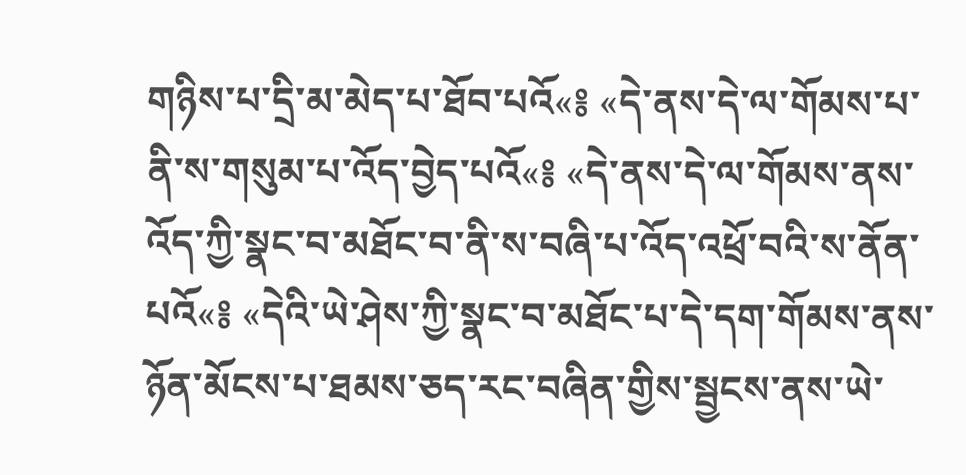གཉིས་པ་དྲི་མ་མེད་པ་ཐོབ་པའོ«༔ «དེ་ནས་དེ་ལ་གོམས་པ་ནི་ས་གསུམ་པ་འོད་བྱེད་པའོ«༔ «དེ་ནས་དེ་ལ་གོམས་ནས་འོད་ཀྱི་སྣང་བ་མཐོང་བ་ནི་ས་བཞི་པ་འོད་འཕྲོ་བའི་ས་ནོན་པའོ«༔ «དེའི་ཡེ་ཤེས་ཀྱི་སྣང་བ་མཐོང་པ་དེ་དག་གོམས་ནས་ཉོན་མོངས་པ་ཐམས་ཅད་རང་བཞིན་གྱིས་སྦྱངས་ནས་ཡེ་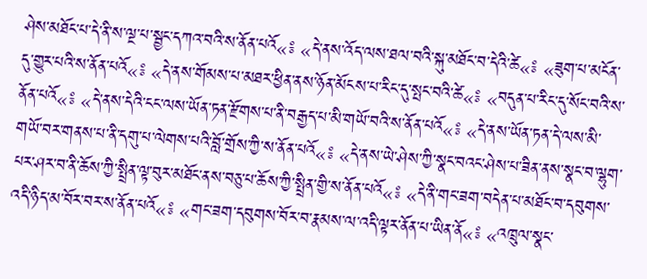ཤེས་མཐོང་པ་དེ་ནི་ས་ལྔ་པ་སྦྱང་དཀའ་བའི་ས་ནོན་པའོ«༔ «དེ་ནས་འོད་ལས་ཐལ་བའི་སྐུ་མཐོང་བ་དེའི་ཚེ«༔ «ཟུག་པ་མངོན་དུ་གྱུར་པའི་ས་ནོན་པའོ«༔ «དེ་ནས་གོམས་པ་མཐར་ཕྱིན་ནས་ཉོན་མོངས་པ་རིང་དུ་སྤང་བའི་ཚེ«༔ «བདུན་པ་རིང་དུ་སོང་བའི་ས་ནོན་པའོ«༔ «དེ་ནས་དེའི་ངང་ལས་ཡོན་ཏན་རྫོགས་པ་ནི་བརྒྱད་པ་མི་གཡོ་བའི་ས་ནོན་པའོ«༔ «དེ་ནས་ཡོན་ཏན་དེ་ལས་མི་གཡོ་བར་གནས་པ་ནི་དགུ་པ་ལེགས་པའི་བློ་གྲོས་ཀྱི་ས་ནོན་པའོ«༔ «དེ་ནས་ཡེ་ཤེས་ཀྱི་སྣང་བའང་ཤེས་པ་ཟིན་ནས་སྣང་བ་ལྷུག་པར་ཤར་བ་ནི་ཆོས་ཀྱི་སྤྲིན་ལྟ་བུར་མཐོང་ནས་བཅུ་པ་ཆོས་ཀྱི་སྤྲིན་གྱི་ས་ནོན་པའོ«༔ «དེ་ནི་གང་ཟག་བདེན་པ་མཐོང་བ་དབུགས་འདི་ཉིད་མ་བོར་བར་ས་ནོན་པའོ«༔ «གང་ཟག་དབུགས་བོར་བ་རྣམས་ལ་འདི་ལྟར་ནོན་པ་ཡིན་ནོ«༔ «འཁྲུལ་སྣང་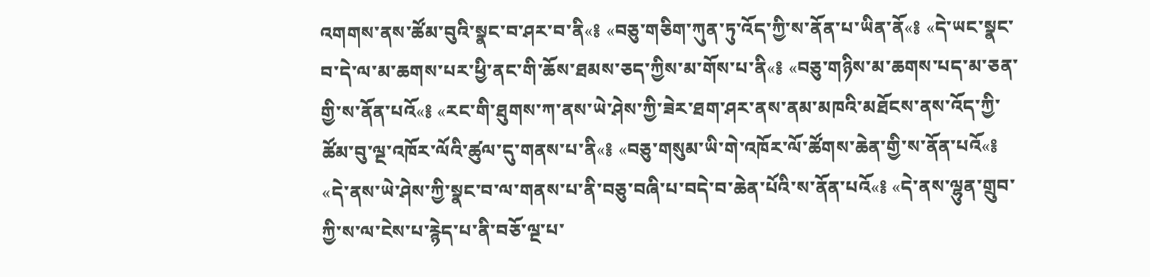འགགས་ནས་ཚོམ་བུའི་སྣང་བ་ཤར་བ་ནི«༔ «བཅུ་གཅིག་ཀུན་ཏུ་འོད་ཀྱི་ས་ནོན་པ་ཡིན་ནོ«༔ «དེ་ཡང་སྣང་བ་དེ་ལ་མ་ཆགས་པར་ཕྱི་ནང་གི་ཆོས་ཐམས་ཅད་ཀྱིས་མ་གོས་པ་ནི«༔ «བཅུ་གཉིས་མ་ཆགས་པད་མ་ཅན་གྱི་ས་ནོན་པའོ«༔ «རང་གི་ཐུགས་ཀ་ནས་ཡེ་ཤེས་ཀྱི་ཟེར་ཐག་ཤར་ནས་ནམ་མཁའི་མཐོངས་ནས་འོད་ཀྱི་ཚོམ་བུ་ལྔ་འཁོར་ལོའི་ཚུལ་དུ་གནས་པ་ནི«༔ «བཅུ་གསུམ་ཡི་གེ་འཁོར་ལོ་ཚོགས་ཆེན་གྱི་ས་ནོན་པའོ«༔ «དེ་ནས་ཡེ་ཤེས་ཀྱི་སྣང་བ་ལ་གནས་པ་ནི་བཅུ་བཞི་པ་བདེ་བ་ཆེན་པོའི་ས་ནོན་པའོ«༔ «དེ་ནས་ལྷུན་གྲུབ་ཀྱི་ས་ལ་ངེས་པ་རྙེད་པ་ནི་བཅོ་ལྔ་པ་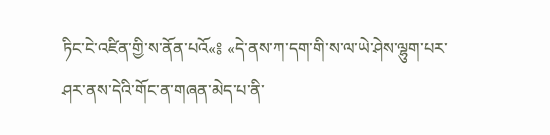ཏིང་ངེ་འཛིན་གྱི་ས་ནོན་པའོ«༔ «དེ་ནས་ཀ་དག་གི་ས་ལ་ཡེ་ཤེས་ལྷུག་པར་ཤར་ནས་དེའི་གོང་ན་གཞན་མེད་པ་ནི་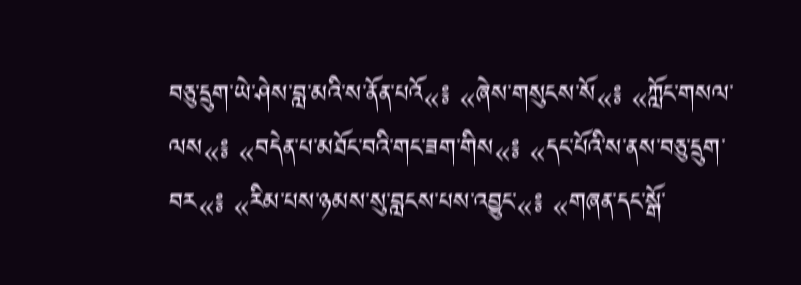བཅུ་དྲུག་ཡེ་ཤེས་བླ་མའི་ས་ནོན་པའོ«༔ «ཞེས་གསུངས་སོ«༔ «ཀློང་གསལ་ལས«༔ «བདེན་པ་མཐོང་བའི་གང་ཟག་གིས«༔ «དང་པོའི་ས་ནས་བཅུ་དྲུག་བར«༔ «རིམ་པས་ཉམས་སུ་བླངས་པས་འབྱུང་«༔ «གཞན་དང་སྒོ་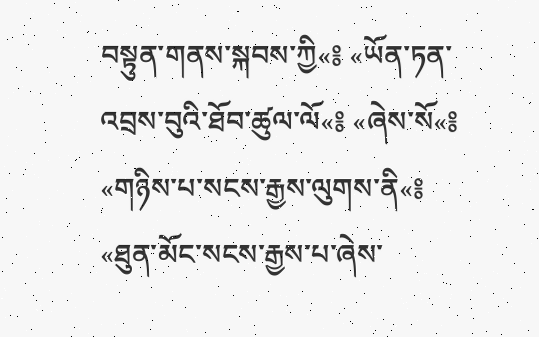བསྟུན་གནས་སྐབས་ཀྱི«༔ «ཡོན་ཏན་འབྲས་བུའི་ཐོབ་ཚུལ་ལོ«༔ «ཞེས་སོ«༔ «གཉིས་པ་སངས་རྒྱས་ལུགས་ནི«༔ «ཐུན་མོང་སངས་རྒྱས་པ་ཞེས་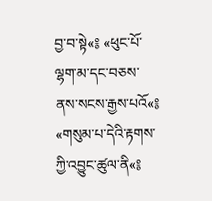བྱ་བ་སྟེ«༔ «ཕུང་པོ་ལྷག་མ་དང་བཅས་ནས་སངས་རྒྱས་པའོ«༔ «གསུམ་པ་དེའི་རྟགས་ཀྱི་འབྱུང་ཚུལ་ནི«༔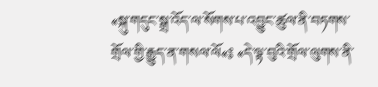«སྐུ་གདུང་སྒྲ་འོད་ལ་སོགས་པ་འབྱུང་ཚུལ་ནི་བཏགས་གྲོལ་གྱི་རྒྱུད་ན་གསལ་ལོ«༔ «དེ་ལྟ་བུའི་གྲོལ་ལུགས་ནི་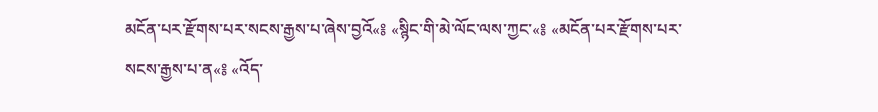མངོན་པར་རྫོགས་པར་སངས་རྒྱས་པ་ཞེས་བྱའོ«༔ «སྙིང་གི་མེ་ལོང་ལས་ཀྱང་«༔ «མངོན་པར་རྫོགས་པར་སངས་རྒྱས་པ་ན«༔ «འོད་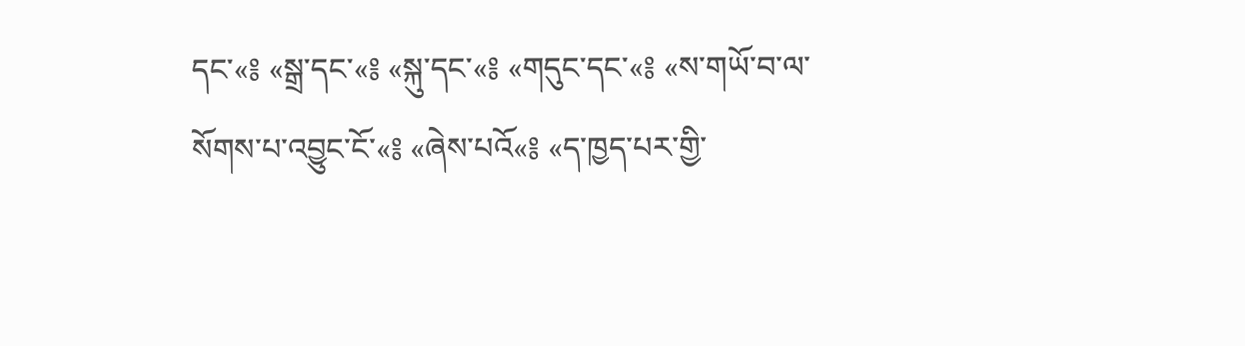དང་«༔ «སྒྲ་དང་«༔ «སྐུ་དང་«༔ «གདུང་དང་«༔ «ས་གཡོ་བ་ལ་སོགས་པ་འབྱུང་ངོ་«༔ «ཞེས་པའོ«༔ «ད་ཁྱད་པར་གྱི་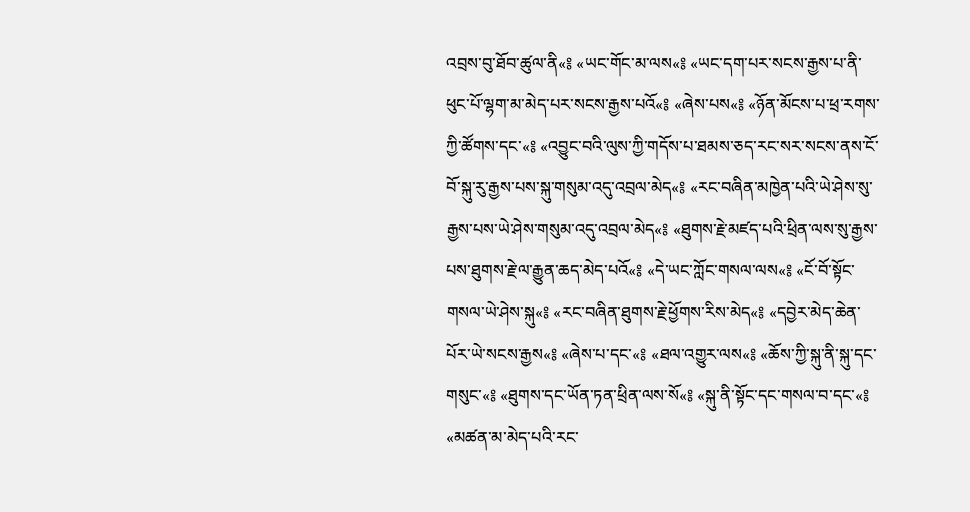འབྲས་བུ་ཐོབ་ཚུལ་ནི«༔ «ཡང་གོང་མ་ལས«༔ «ཡང་དག་པར་སངས་རྒྱས་པ་ནི་ཕུང་པོ་ལྷག་མ་མེད་པར་སངས་རྒྱས་པའོ«༔ «ཞེས་པས«༔ «ཉོན་མོངས་པ་ཕྲ་རགས་ཀྱི་ཚོགས་དང་«༔ «འབྱུང་བའི་ལུས་ཀྱི་གདོས་པ་ཐམས་ཅད་རང་སར་སངས་ནས་ངོ་བོ་སྐུ་རུ་རྒྱས་པས་སྐུ་གསུམ་འདུ་འབྲལ་མེད«༔ «རང་བཞིན་མཁྱེན་པའི་ཡེ་ཤེས་སུ་རྒྱས་པས་ཡེ་ཤེས་གསུམ་འདུ་འབྲལ་མེད«༔ «ཐུགས་རྗེ་མཛད་པའི་ཕྲིན་ལས་སུ་རྒྱས་པས་ཐུགས་རྗེ་ལ་རྒྱུན་ཆད་མེད་པའོ«༔ «དེ་ཡང་ཀློང་གསལ་ལས«༔ «ངོ་བོ་སྟོང་གསལ་ཡེ་ཤེས་སྐུ«༔ «རང་བཞིན་ཐུགས་རྗེ་ཕྱོགས་རིས་མེད«༔ «དབྱེར་མེད་ཆེན་པོར་ཡེ་སངས་རྒྱས«༔ «ཞེས་པ་དང་«༔ «ཐལ་འགྱུར་ལས«༔ «ཆོས་ཀྱི་སྐུ་ནི་སྐུ་དང་གསུང་«༔ «ཐུགས་དང་ཡོན་ཏན་ཕྲིན་ལས་སོ«༔ «སྐུ་ནི་སྟོང་དང་གསལ་བ་དང་«༔ «མཚན་མ་མེད་པའི་རང་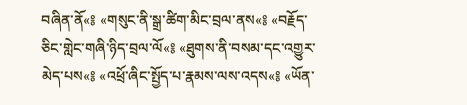བཞིན་ནོ«༔ «གསུང་ནི་སྒྲ་ཚིག་མིང་བྲལ་ནས«༔ «བརྗོད་ཅིང་གླེང་གཞི་ཉིད་བྲལ་ལོ«༔ «ཐུགས་ནི་བསམ་དང་འགྱུར་མེད་པས«༔ «འཕྲོ་ཞིང་སྤྱོད་པ་རྣམས་ལས་འདས«༔ «ཡོན་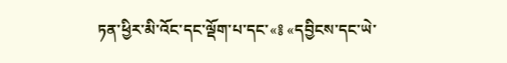ཏན་ཕྱིར་མི་འོང་དང་ལྡོག་པ་དང་«༔ «དབྱིངས་དང་ཡེ་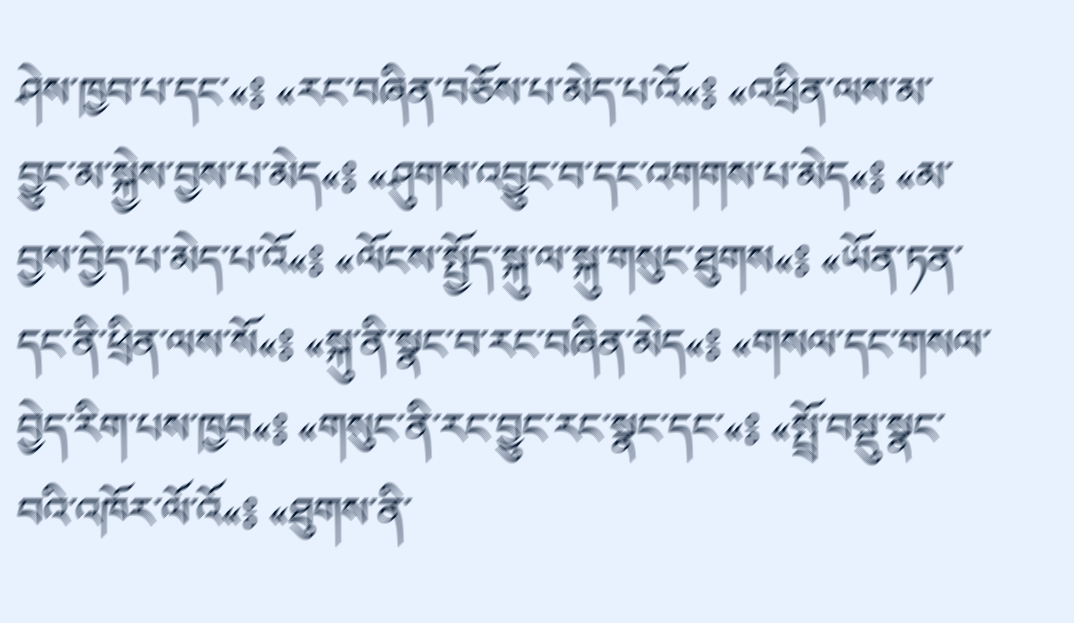ཤེས་ཁྱབ་པ་དང་«༔ «རང་བཞིན་བཅོས་པ་མེད་པ་འོ«༔ «འཕྲིན་ལས་མ་བྱུང་མ་སྐྱེས་བྱས་པ་མེད«༔ «ཤུགས་འབྱུང་བ་དང་འགགས་པ་མེད«༔ «མ་བྱས་བྱེད་པ་མེད་པ་འོ«༔ «ལོངས་སྤྱོད་སྐུ་ལ་སྐུ་གསུང་ཐུགས«༔ «ཡོན་ཏན་དང་ནི་ཕྲིན་ལས་སོ«༔ «སྐུ་ནི་སྣང་བ་རང་བཞིན་མེད«༔ «གསལ་དང་གསལ་བྱེད་རིག་པས་ཁྱབ«༔ «གསུང་ནི་རང་བྱུང་རང་སྣང་དང་«༔ «སྤྲོ་བསྡུ་སྣང་བའི་འཁོར་ལོ་འོ«༔ «ཐུགས་ནི་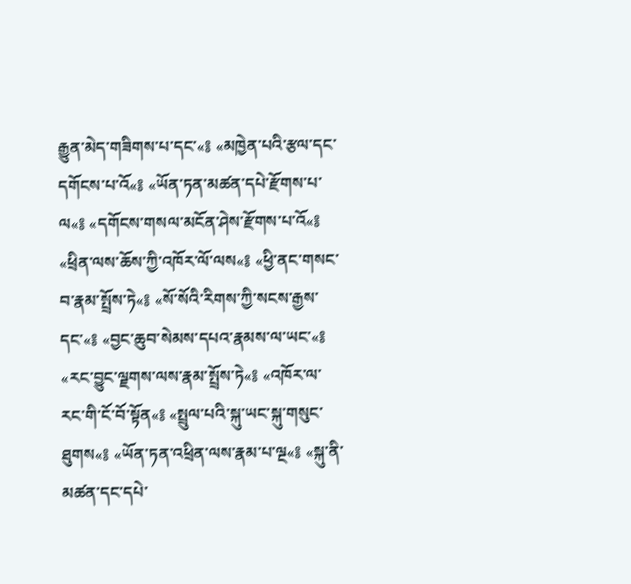རྒྱུན་མེད་གཟིགས་པ་དང་«༔ «མཁྱེན་པའི་རྩལ་དང་དགོངས་པ་འོ«༔ «ཡོན་ཏན་མཚན་དཔེ་རྫོགས་པ་ལ«༔ «དགོངས་གསལ་མངོན་ཤེས་རྫོགས་པ་འོ«༔ «ཕྲིན་ལས་ཆོས་ཀྱི་འཁོར་ལོ་ལས«༔ «ཕྱི་ནང་གསང་བ་རྣམ་སྤྲོས་ཏེ«༔ «སོ་སོའི་རིགས་ཀྱི་སངས་རྒྱས་དང་«༔ «བྱང་ཆུབ་སེམས་དཔའ་རྣམས་ལ་ཡང་«༔ «རང་བྱུང་ལྗགས་ལས་རྣམ་སྤྲོས་ཏེ«༔ «འཁོར་ལ་རང་གི་ངོ་བོ་སྟོན«༔ «སྤྲུལ་པའི་སྐུ་ཡང་སྐུ་གསུང་ཐུགས«༔ «ཡོན་ཏན་འཕྲིན་ལས་རྣམ་པ་ལྔ«༔ «སྐུ་ནི་མཚན་དང་དཔེ་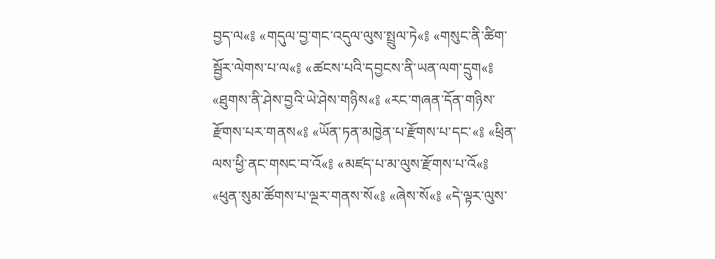བྱད་ལ«༔ «གདུལ་བྱ་གང་འདུལ་ལུས་སྤྲུལ་ཏེ«༔ «གསུང་ནི་ཚིག་སྦྱོར་ལེགས་པ་ལ«༔ «ཚངས་པའི་དབྱངས་ནི་ཡན་ལག་དྲུག«༔ «ཐུགས་ནི་ཤེས་བྱའི་ཡེ་ཤེས་གཉིས«༔ «རང་གཞན་དོན་གཉིས་རྫོགས་པར་གནས«༔ «ཡོན་ཏན་མཁྱེན་པ་རྫོགས་པ་དང་«༔ «ཕྲིན་ལས་ཕྱི་ནང་གསང་བ་འོ«༔ «མཛད་པ་མ་ལུས་རྫོགས་པ་འོ«༔ «ཕུན་སུམ་ཚོགས་པ་ལྔར་གནས་སོ«༔ «ཞེས་སོ«༔ «དེ་ལྟར་ལུས་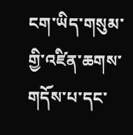ངག་ཡིད་གསུམ་གྱི་འཛིན་ཆགས་གདོས་པ་དང་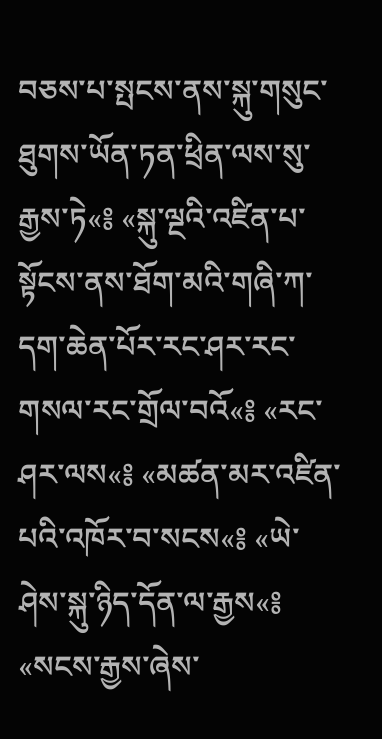བཅས་པ་སྤངས་ནས་སྐུ་གསུང་ཐུགས་ཡོན་ཏན་ཕྲིན་ལས་སུ་རྒྱས་ཏེ«༔ «སྐུ་ལྔའི་འཛིན་པ་སྟོངས་ནས་ཐོག་མའི་གཞི་ཀ་དག་ཆེན་པོར་རང་ཤར་རང་གསལ་རང་གྲོལ་བའོ«༔ «རང་ཤར་ལས«༔ «མཚན་མར་འཛིན་པའི་འཁོར་བ་སངས«༔ «ཡེ་ཤེས་སྐུ་ཉིད་དོན་ལ་རྒྱས«༔ «སངས་རྒྱས་ཞེས་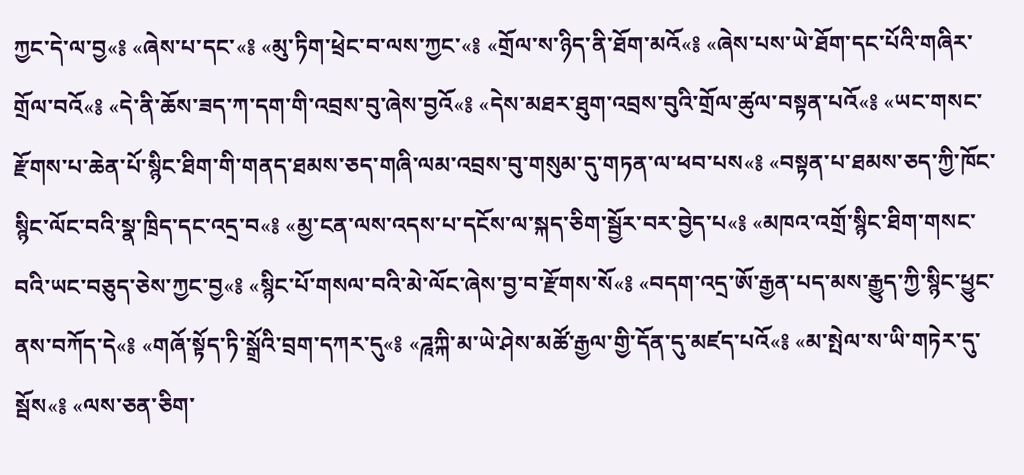ཀྱང་དེ་ལ་བྱ«༔ «ཞེས་པ་དང་«༔ «མུ་ཏིག་ཕྲེང་བ་ལས་ཀྱང་«༔ «གྲོལ་ས་ཉིད་ནི་ཐོག་མའོ«༔ «ཞེས་པས་ཡེ་ཐོག་དང་པོའི་གཞིར་གྲོལ་བའོ«༔ «དེ་ནི་ཆོས་ཟད་ཀ་དག་གི་འབྲས་བུ་ཞེས་བྱའོ«༔ «དེས་མཐར་ཐུག་འབྲས་བུའི་གྲོལ་ཚུལ་བསྟན་པའོ«༔ «ཡང་གསང་རྫོགས་པ་ཆེན་པོ་སྙིང་ཐིག་གི་གནད་ཐམས་ཅད་གཞི་ལམ་འབྲས་བུ་གསུམ་དུ་གཏན་ལ་ཕབ་པས«༔ «བསྟན་པ་ཐམས་ཅད་ཀྱི་ཁོང་སྙིང་ལོང་བའི་སྣ་ཁྲིད་དང་འདྲ་བ«༔ «མྱ་ངན་ལས་འདས་པ་དངོས་ལ་སྐད་ཅིག་སྦྱོར་བར་བྱེད་པ«༔ «མཁའ་འགྲོ་སྙིང་ཐིག་གསང་བའི་ཡང་བཅུད་ཅེས་ཀྱང་བྱ«༔ «སྙིང་པོ་གསལ་བའི་མེ་ལོང་ཞེས་བྱ་བ་རྫོགས་སོ«༔ «བདག་འདྲ་ཨོ་རྒྱན་པད་མས་རྒྱུད་ཀྱི་སྙིང་ཕྱུང་ནས་བཀོད་དེ«༔ «གཞོ་སྟོད་ཏི་སྒྲོའི་བྲག་དཀར་དུ«༔ «ཌཱཀྐི་མ་ཡེ་ཤེས་མཚོ་རྒྱལ་གྱི་དོན་དུ་མཛད་པའོ«༔ «མ་སྤེལ་ས་ཡི་གཏེར་དུ་སྦོས«༔ «ལས་ཅན་ཅིག་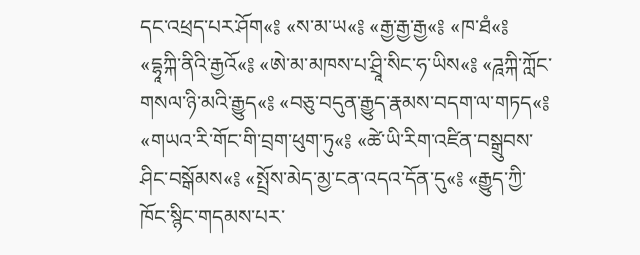དང་འཕྲད་པར་ཤོག«༔ «ས་མ་ཡ«༔ «རྒྱ་རྒྱ་རྒྱ«༔ «ཁ་ཐཾ«༔ «དྷཱཀྐི་ནིའི་རྒྱའོ«༔ «ཨེ་མ་མཁས་པ་ཤྲཱི་སིང་ཧ་ཡིས«༔ «ཌཱཀྐི་ཀློང་གསལ་ཉི་མའི་རྒྱུད«༔ «བཅུ་བདུན་རྒྱུད་རྣམས་བདག་ལ་གཏད«༔ «གཡའ་རི་གོང་གི་བྲག་ཕུག་ཏུ«༔ «ཚེ་ཡི་རིག་འཛིན་བསྒྲུབས་ཤིང་བསྒོམས«༔ «སྤྲོས་མེད་མྱ་ངན་འདའ་དོན་དུ«༔ «རྒྱུད་ཀྱི་ཁོང་སྙིང་གདམས་པར་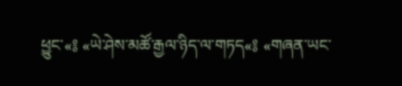ཕྱུང་«༔ «ཡེ་ཤེས་མཚོ་རྒྱལ་ཉིད་ལ་གཏད«༔ «གཞན་ཡང་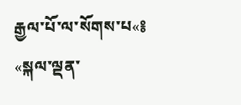རྒྱལ་པོ་ལ་སོགས་པ«༔ «སྐལ་ལྡན་